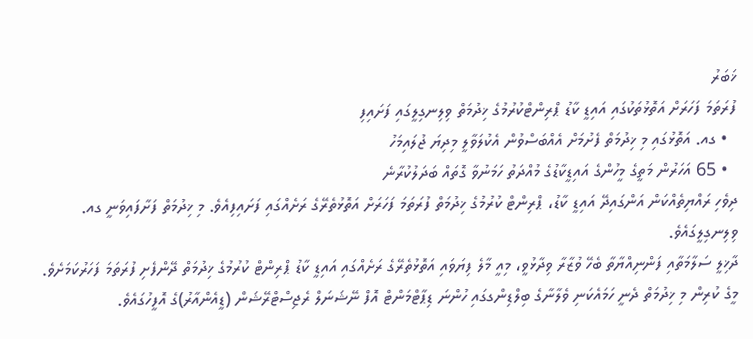ޚަބަރު
ފުރަތަމަ ފަހަރަށް އަތޮޅުތަކުގައި އައިޑީ ކާޑު ޕްރިންޓްކުރުމުގެ ޚިދުމަތް ވިލިނގިލީގައި ފަށައިފި
  • ގއ. އަތޮޅުގައި މި ޚިދުމަތް ފެށުމަށް އެއްބަސްވުން އެކުލަވާލީ މިދިޔަ ޖުލައިމަހު
  • 65 އަހަރުން މަތީގެ މީހުންގެ އައިޑީކާޑުގެ މުއްދަތު ހަމަނުވާ ގޮތައް ބަދަލުކުރާނެ
ދިވެހި ރައްޔިތެއްކަން އަންގައިދޭ އައިޑީ ކާޑު، ޕްރިންޓް ކުރުމުގެ ޚިދުމަތް ފުރަތަމަ ފަހަރަށް އަތޮޅުތެރޭގެ ރަށެއްގައި ފަށައިފިއެވެ. މި ޚިދުމަތް ފަށާފައިވަނީ ގއ. ވިލިނގިލީގައެވެ.
ދާޚިލީ ސަލާމަތާއި ފަންނިއްޔާތާ ބެހޭ ވުޒާރާ ވިދާޅުވީ، މިއީ މާލެ ފިޔަވައި އަތޮޅުތެރޭގެ ރަށެއްގައި އައިޑީ ކާޑު ޕްރިންޓް ކުރުމުގެ ޚިދުމަތް ދޭންފެށި ފުރަތަމަ ފަހަރުކަމަށެވެ. މީގެ ކުރިން މި ޚިދުމަތް ދެނީ ހަމައެކަނި ވެލާނާގެ ބިލްޑިންގގައި ހުންނަ ޑިޕާޓްމަންޓް އޮފް ނޭޝަނަލް ރެޖިސްޓްރޭޝަން (ޑީއެންއާރު)ގެ އޮފީހުގައެވެ.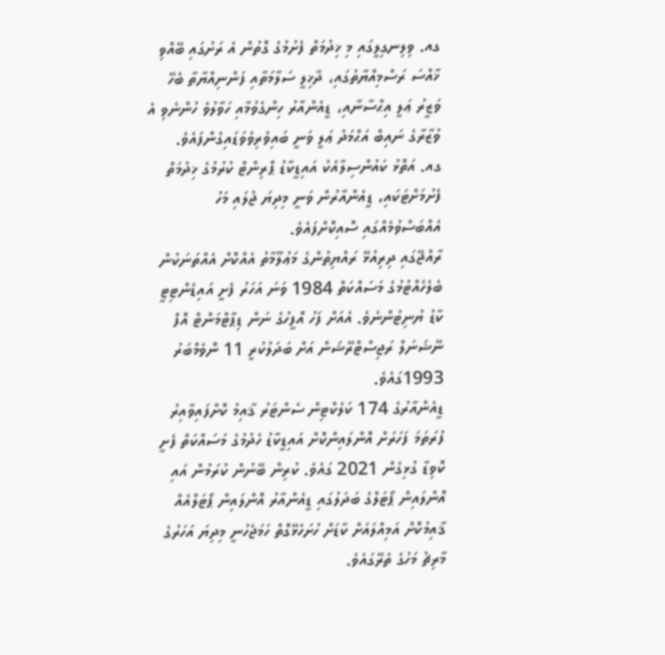ގއ. ވިލިނގިލީގައި މި ޚިދުމަތް ފެށުމުގެ ގޮތުން އެ ރަށުގައި ބޭއްވި ޚާއްސަ ރަސްމިއްޔާތުގައި، ދާޚިލީ ސަލާމަތާއި ފަންނިއްޔާތާ ބެހޭ ވަޒީރު ޢަލީ އިޙްސާނާއި، ޑީއެންއާރު ހިންގެވުމާއި ހަވާލުވެ ހުންނެވި އެ ވުޒާރާގެ ނައިބް އަޙްމަދު ޢަލީ ވަނީ ބައިވެރިވެވަޑައިގެންފައެވެ.
ގއ. އަތޮޅު ކައުންސިލާއެކު އައިޑީކާޑު ޕްރިންޓް ކުރުމުގެ ޚިދުމަތް ފެށުމަށްޓަކައި، ޑީއެންއާރުން ވަނީ މިދިޔަ ޖުލައި މަހު އެއްބަސްވުމެއްގައި ސޮއިކޮށްފައެވެ.
ރާއްޖޭގައި ދިރިއުޅޭ ރައްޔިތުންގެ މަޢުލޫމާތު އެއްކޮށް އެއްތަނަކުން ބެލެހެއްޓުމުގެ މަސައްކަތް 1984 ވަނަ އަހަރު ފެށީ އައިޑެންޓިޓީ ކާޑު ޔުނިޓުންނެވެ. އެއަށް ފަހު އޮފީހުގެ ނަން ޑިޕާޓްމަންޓް އޮފް ނޭޝަނަލް ރަޖިސްޓްރޭޝަން އަށް ބަދަލުކުރީ 11 ނޮވެމްބަރު 1993ގައެވެ.
ޑީއެންއާރުގެ 174 ކަލެކްޓިން ސެންޓަރު ޤާއިމު ކޮށްފައިވާއިރު ފުރަތަމަ ފަހަރަށް އޮންލައިންކޮށް އައިޑީކާޑު ހެދުމުގެ މަސައްކަތް ފެށީ ކޮވިޑާ ގުޅިގެން 2021 ގައެވެ. ކުރިން ބޭނުން ކުރަމުން އައި އޮންލައިން ޕޯޓަލްގެ ބަދަލުގައި ޑީއެންއާރު އޮންލައިން ޕޯޓަލްއެއް ޤާއިމުކޮށް އަމިއްލައަށް ކާޑަށް ހުށަހެޅޭގޮތް ހަމަޖެހުނީ މިދިޔަ އަހަރުގެ މާރިޗު މަހުގެ ތެރޭގައެވެ.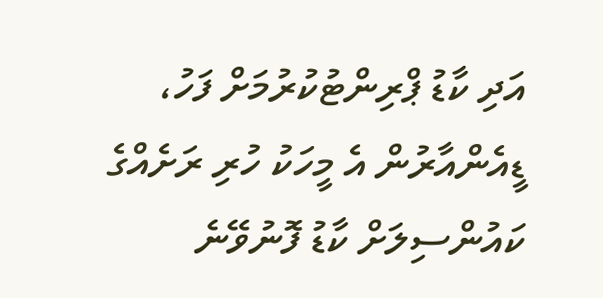އަދި ކާޑު ޕްރިންޓުކުރުމަށް ފަހު، ޑީއެންއާރުން އެ މީހަކު ހުރި ރަށެއްގެ ކައުންސިލަށް ކާޑު ފޮނުވޭނެ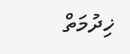ޚިދުމަތް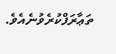ތަޢާރަފްކުރެވުނެއެވެ.